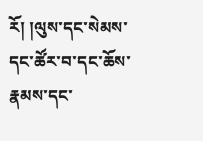རོ། །ལུས་དང་སེམས་དང་ཚོར་བ་དང་ཆོས་རྣམས་དང་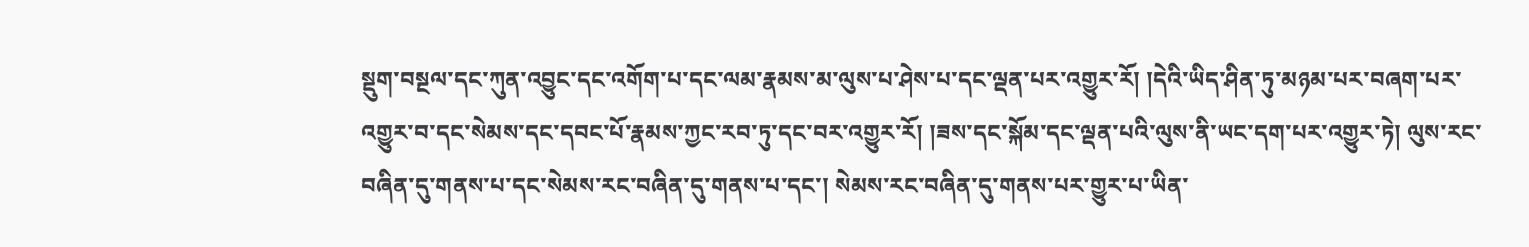སྡུག་བསྔལ་དང་ཀུན་འབྱུང་དང་འགོག་པ་དང་ལམ་རྣམས་མ་ལུས་པ་ཤེས་པ་དང་ལྡན་པར་འགྱུར་རོ། །དེའི་ཡིད་ཤིན་ཏུ་མཉམ་པར་བཞག་པར་འགྱུར་བ་དང་སེམས་དང་དབང་པོ་རྣམས་ཀྱང་རབ་ཏུ་དང་བར་འགྱུར་རོ། །ཟས་དང་སྐོམ་དང་ལྡན་པའི་ལུས་ནི་ཡང་དག་པར་འགྱུར་ཏེ། ལུས་རང་བཞིན་དུ་གནས་པ་དང་སེམས་རང་བཞིན་དུ་གནས་པ་དང་། སེམས་རང་བཞིན་དུ་གནས་པར་གྱུར་པ་ཡིན་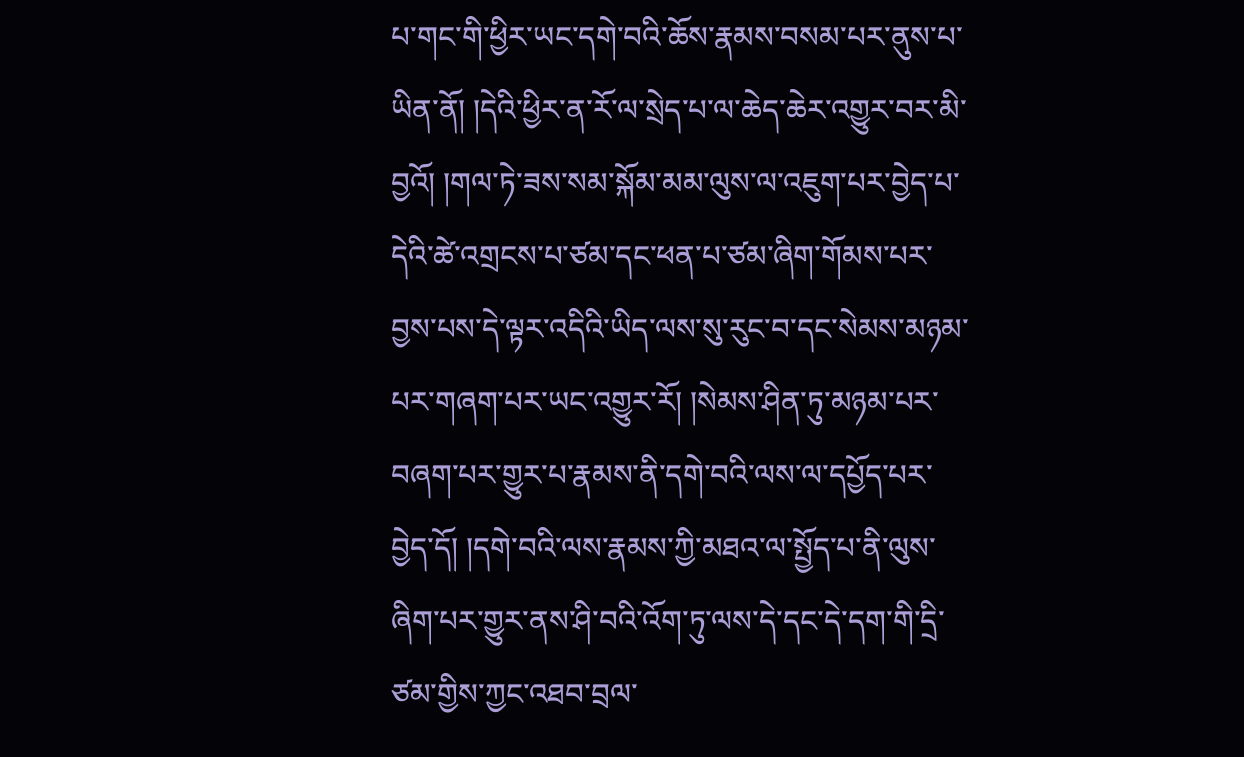པ་གང་གི་ཕྱིར་ཡང་དགེ་བའི་ཆོས་རྣམས་བསམ་པར་ནུས་པ་ཡིན་ནོ། །དེའི་ཕྱིར་ན་རོ་ལ་སྲེད་པ་ལ་ཆེད་ཆེར་འགྱུར་བར་མི་བྱའོ། །གལ་ཏེ་ཟས་སམ་སྐོམ་མམ་ལུས་ལ་འཇུག་པར་བྱེད་པ་དེའི་ཚེ་འགྲངས་པ་ཙམ་དང་ཕན་པ་ཙམ་ཞིག་གོམས་པར་བྱས་པས་དེ་ལྟར་འདིའི་ཡིད་ལས་སུ་རུང་བ་དང་སེམས་མཉམ་པར་གཞག་པར་ཡང་འགྱུར་རོ། །སེམས་ཤིན་ཏུ་མཉམ་པར་བཞག་པར་གྱུར་པ་རྣམས་ནི་དགེ་བའི་ལས་ལ་དཔྱོད་པར་བྱེད་དོ། །དགེ་བའི་ལས་རྣམས་ཀྱི་མཐའ་ལ་སྤྱོད་པ་ནི་ལུས་ཞིག་པར་གྱུར་ནས་ཤི་བའི་འོག་ཏུ་ལས་དེ་དང་དེ་དག་གི་དྲི་ཙམ་གྱིས་ཀྱང་འཐབ་བྲལ་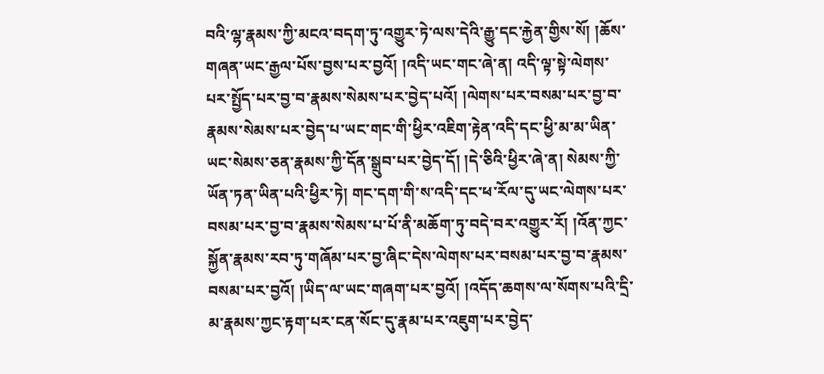བའི་ལྷ་རྣམས་ཀྱི་མངའ་བདག་ཏུ་འགྱུར་ཏེ་ལས་དེའི་རྒྱུ་དང་རྐྱེན་གྱིས་སོ། །ཆོས་གཞན་ཡང་རྒྱལ་པོས་བྱས་པར་བྱའོ། །འདི་ཡང་གང་ཞེ་ན། འདི་ལྟ་སྟེ་ལེགས་པར་སྤྱོད་པར་བྱ་བ་རྣམས་སེམས་པར་བྱེད་པའོ། །ལེགས་པར་བསམ་པར་བྱ་བ་རྣམས་སེམས་པར་བྱེད་པ་ཡང་གང་གི་ཕྱིར་འཇིག་རྟེན་འདི་དང་ཕྱི་མ་མ་ཡིན་ཡང་སེམས་ཅན་རྣམས་ཀྱི་དོན་སྒྲུབ་པར་བྱེད་དོ། །དེ་ཅིའི་ཕྱིར་ཞེ་ན། སེམས་ཀྱི་ཡོན་ཏན་ཡིན་པའི་ཕྱིར་ཏེ། གང་དག་གི་ས་འདི་དང་ཕ་རོལ་དུ་ཡང་ལེགས་པར་བསམ་པར་བྱ་བ་རྣམས་སེམས་པ་པོ་ནི་མཆོག་ཏུ་བདེ་བར་འགྱུར་རོ། །འོན་ཀྱང་སྐྱོན་རྣམས་རབ་ཏུ་གཞོམ་པར་བྱ་ཞིང་དེས་ལེགས་པར་བསམ་པར་བྱ་བ་རྣམས་བསམ་པར་བྱའོ། །ཡིད་ལ་ཡང་གཞག་པར་བྱའོ། །འདོད་ཆགས་ལ་སོགས་པའི་དྲི་མ་རྣམས་ཀྱང་རྟག་པར་ངན་སོང་དུ་རྣམ་པར་འཇུག་པར་བྱེད་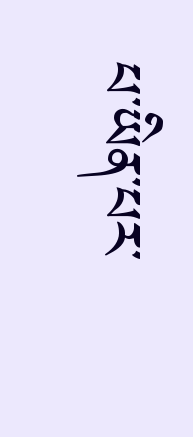པ་ཡིན་པར་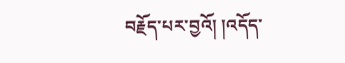བརྗོད་པར་བྱའོ། །འདོད་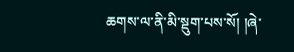ཆགས་ལ་ནི་མི་སྡུག་པས་སོ། །ཞེ་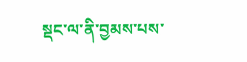སྡང་ལ་ནི་བྱམས་པས་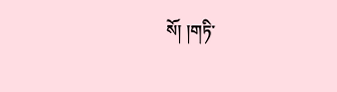སོ། །གཏི་